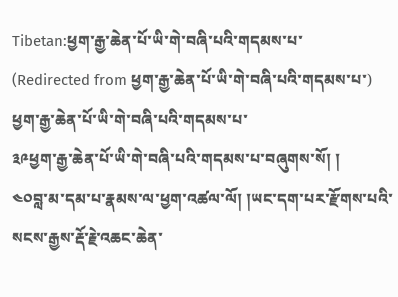Tibetan:ཕྱག་རྒྱ་ཆེན་པོ་ཡི་གེ་བཞི་པའི་གདམས་པ་
(Redirected from ཕྱག་རྒྱ་ཆེན་པོ་ཡི་གེ་བཞི་པའི་གདམས་པ་)
ཕྱག་རྒྱ་ཆེན་པོ་ཡི་གེ་བཞི་པའི་གདམས་པ་
༣༩ཕྱག་རྒྱ་ཆེན་པོ་ཡི་གེ་བཞི་པའི་གདམས་པ་བཞུགས་སོ། །
༤༠བླ་མ་དམ་པ་རྣམས་ལ་ཕྱག་འཚལ་ལོ། །ཡང་དག་པར་རྫོགས་པའི་སངས་རྒྱས་རྡོ་རྗེ་འཆང་ཆེན་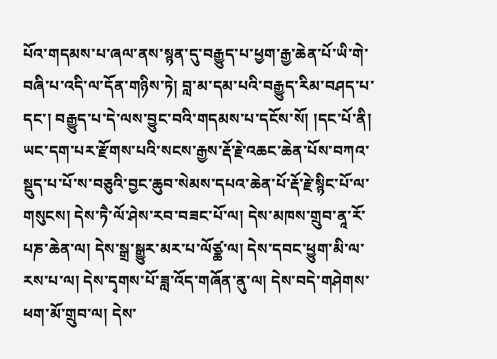པོའ་གདམས་པ་ཞལ་ནས་སྙན་དུ་བརྒྱུད་པ་ཕྱག་རྒྱ་ཆེན་པོ་ཡི་གེ་བཞི་པ་འདི་ལ་དོན་གཉིས་ཏེ། བླ་མ་དམ་པའི་བརྒྱུད་རིམ་བཤད་པ་དང་། བརྒྱུད་པ་དེ་ལས་བྱུང་བའི་གདམས་པ་དངོས་སོ། །དང་པོ་ནི། ཡང་དག་པར་རྫོགས་པའི་སངས་རྒྱས་རྡོ་རྗེ་འཆང་ཆེན་པོས་བཀའ་སྡུད་པ་པོ་ས་བཅུའི་བྱང་ཆུབ་སེམས་དཔའ་ཆེན་པོ་རྡོ་རྗེ་སྙིང་པོ་ལ་གསུངས། དེས་ཏཻ་ལོ་ཤེས་རབ་བཟང་པོ་ལ། དེས་མཁས་གྲུབ་ནཱ་རོ་པཎ་ཆེན་ལ། དེས་སྒྲ་སྒྱུར་མར་པ་ལོཙྪ་ལ། དེས་དབང་ཕྱུག་མི་ལ་རས་པ་ལ། དེས་དྭགས་པོ་ཟླ་འོད་གཞོན་ནུ་ལ། དེས་བདེ་གཤེགས་ཕག་མོ་གྲུབ་ལ། དེས་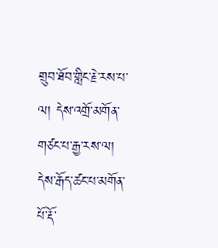གྲུབ་ཐོབ་གླིང་རྗེ་རས་པ་ལ། དེས་འགྲོ་མགོན་གཙང་པ་རྒྱ་རས་ལ། དེས་རྒོད་ཚང་པ་མགོན་པོ་རྡོ་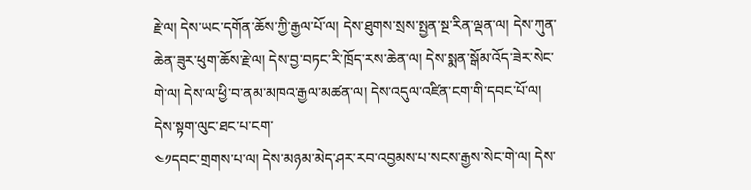རྗེ་ལ། དེས་ཡང་དགོན་ཆོས་ཀྱི་རྒྱལ་པོ་ལ། དེས་ཐུགས་སྲས་སྤྱན་སྔ་རིན་ལྡན་ལ། དེས་ཀུན་ཆེན་ཟུར་ཕུག་ཆོས་རྗེ་ལ། དེས་བྱ་བཏང་རི་ཁྲོད་རས་ཆེན་ལ། དེས་སྨན་སྒོམ་འོད་ཟེར་སེང་གེ་ལ། དེས་ལ་ཕྱི་བ་ནམ་མཁའ་རྒྱལ་མཚན་ལ། དེས་འདུལ་འཛིན་ངག་གི་དབང་པོ་ལ། དེས་སྟག་ལུང་ཐང་པ་ངག་
༤༡དབང་གྲགས་པ་ལ། དེས་མཉམ་མེད་ཤར་རབ་འབྱམས་པ་སངས་རྒྱས་སེང་གེ་ལ། དེས་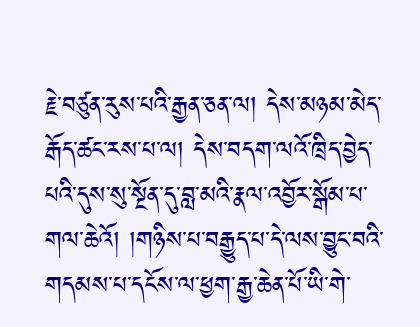རྗེ་བཙུན་རུས་པའི་རྒྱན་ཅན་ལ། དེས་མཉམ་མེད་རྒོད་ཚང་རས་པ་ལ། དེས་བདག་ལའོ་ཁྲིད་བྱེད་པའི་དུས་སུ་སྔོན་དུ་བླ་མའི་རྣལ་འབྱོར་སྒོམ་པ་གལ་ཆེའོ། །གཉིས་པ་བརྒྱུད་པ་དེ་ལས་བྱུང་བའི་གདམས་པ་དངོས་ལ་ཕྱག་རྒྱ་ཆེན་པོ་ཡི་གེ་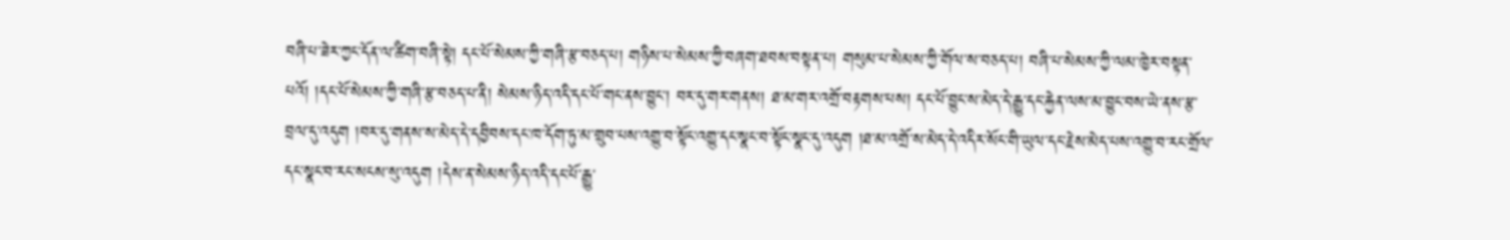བཞི་པ་ཟེར་ཀྱང་དོན་ལ་ཚིག་བཞི་སྟེ། དང་པོ་སེམས་ཀྱི་གཞི་རྩ་བཅད་པ། གཉིས་པ་སེམས་ཀྱི་བཞག་ཐབས་བསྟན་པ། གསུམ་པ་སེམས་ཀྱི་གོལ་ས་བཅད་པ། བཞི་པ་སེམས་ཀྱི་ལམ་ཁྱེར་བསྟན་པའོ། །དང་པོ་སེམས་ཀྱི་གཞི་རྩ་བཅད་པ་ནི། སེམས་ཉིད་འདི་དང་པོ་གང་ནས་བྱུང་། བར་དུ་གར་གནས། ཐ་མ་གར་འགྲོ་བརྟགས་པས། དང་པོ་བྱུང་ས་མེད་དེ་རྒྱུ་དང་རྐྱེན་ལས་མ་བྱུང་བས་ཡེ་ནས་རྩ་བྲལ་དུ་འདུག །བར་དུ་གནས་ས་མེད་དེ་དབྱིབས་དང་ཁ་དོག་ཏུ་མ་གྲུབ་པས་འགྱུ་བ་སྟོང་འགྱུ་དང་སྣང་བ་སྟོང་སྣང་དུ་འདུག །ཐ་མ་འགྲོ་ས་མེད་དེ་འདིར་སོང་གི་ཡུལ་དང་རྗེས་མེད་པས་འགྱུ་བ་རང་གྲོལ་དང་སྣང་བ་རང་སངས་སུ་འདུག །དེས་ན་སེམས་ཉིད་འདི་དང་པོ་རྒྱུ་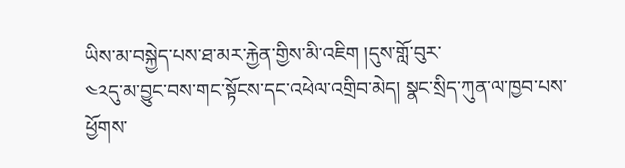ཡིས་མ་བསྐྱེད་པས་ཐ་མར་རྐྱེན་གྱིས་མི་འཇིག །དུས་གློ་བུར་
༤༢དུ་མ་བྱུང་བས་གང་སྟོངས་དང་འཕེལ་འགྲིབ་མེད། སྣང་སྲིད་ཀུན་ལ་ཁྱབ་པས་ཕྱོགས་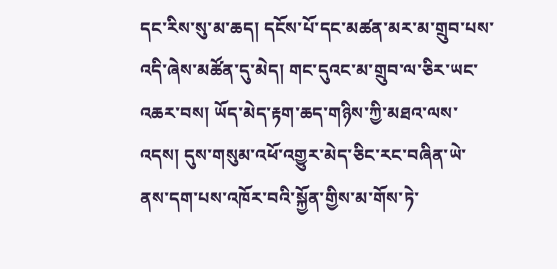དང་རིས་སུ་མ་ཆད། དངོས་པོ་དང་མཚན་མར་མ་གྲུབ་པས་འདི་ཞེས་མཚོན་དུ་མེད། གང་དུའང་མ་གྲུབ་ལ་ཅིར་ཡང་འཆར་བས། ཡོད་མེད་རྟག་ཆད་གཉིས་ཀྱི་མཐའ་ལས་འདས། དུས་གསུམ་འཕོ་འགྱུར་མེད་ཅིང་རང་བཞིན་ཡེ་ནས་དག་པས་འཁོར་བའི་སྐྱོན་གྱིས་མ་གོས་ཏེ་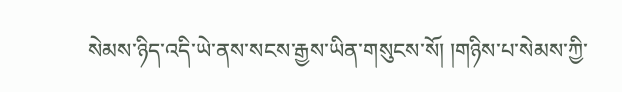སེམས་ཉིད་འདི་ཡེ་ནས་སངས་རྒྱས་ཡིན་གསུངས་སོ། །གཉིས་པ་སེམས་ཀྱི་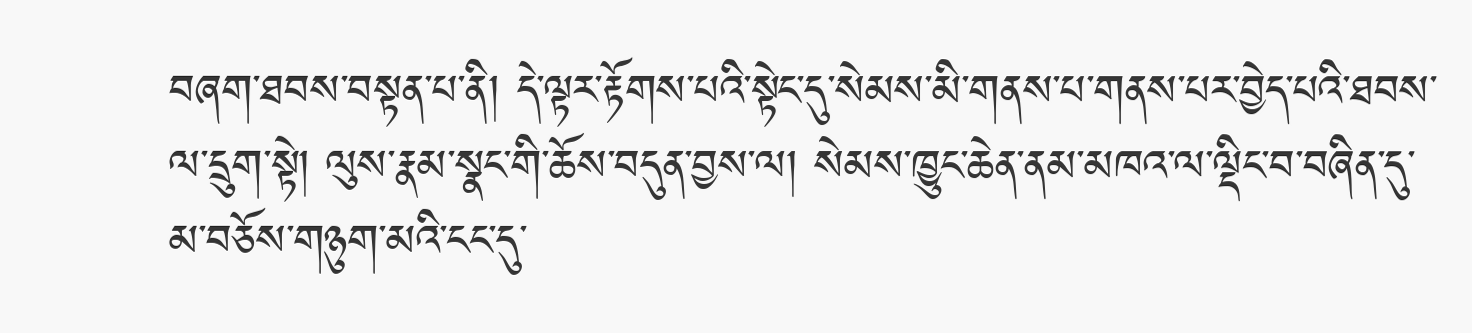བཞག་ཐབས་བསྟན་པ་ནི། དེ་ལྟར་རྟོགས་པའི་སྟེང་དུ་སེམས་མི་གནས་པ་གནས་པར་བྱེད་པའི་ཐབས་ལ་དྲུག་སྟེ། ལུས་རྣམ་སྣང་གི་ཆོས་བདུན་བྱས་ལ། སེམས་ཁྱུང་ཆེན་ནམ་མཁའ་ལ་ལྡིང་བ་བཞིན་དུ་མ་བཅོས་གཉུག་མའི་ངང་དུ་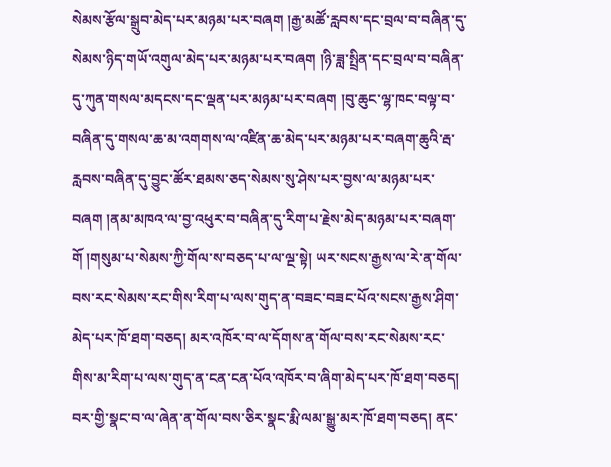སེམས་རྩོལ་སྒྲུབ་མེད་པར་མཉམ་པར་བཞག །རྒྱ་མཚོ་རླབས་དང་བྲལ་བ་བཞིན་དུ་སེམས་ཉིད་གཡོ་འགུལ་མེད་པར་མཉམ་པར་བཞག །ཉི་ཟླ་སྤྲིན་དང་བྲལ་བ་བཞིན་དུ་ཀུན་གསལ་མདངས་དང་ལྡན་པར་མཉམ་པར་བཞག །བུ་ཆུང་ལྷ་ཁང་བལྟ་བ་བཞིན་དུ་གསལ་ཆ་མ་འགགས་ལ་འཛིན་ཆ་མེད་པར་མཉམ་པར་བཞག་ཆུའི་རྦ་རླབས་བཞིན་དུ་བྱུང་ཚོར་ཐམས་ཅད་སེམས་སུ་ཤེས་པར་བྱས་ལ་མཉམ་པར་བཞག །ནམ་མཁའ་ལ་བྱ་འཕུར་བ་བཞིན་དུ་རིག་པ་རྗེས་མེད་མཉམ་པར་བཞག་གོ །གསུམ་པ་སེམས་ཀྱི་གོལ་ས་བཅད་པ་ལ་ལྔ་སྟེ། ཡར་སངས་རྒྱས་ལ་རེ་ན་གོལ་བས་རང་སེམས་རང་གིས་རིག་པ་ལས་གུད་ན་བཟང་བཟང་པོའ་སངས་རྒྱས་ཤིག་མེད་པར་ཁོ་ཐག་བཅད། མར་འཁོར་བ་ལ་དོགས་ན་གོལ་བས་རང་སེམས་རང་གིས་མ་རིག་པ་ལས་གུད་ན་ངན་ངན་པོའ་འཁོར་བ་ཞིག་མེད་པར་ཁོ་ཐག་བཅད། བར་གྱི་སྣང་བ་ལ་ཞེན་ན་གོལ་བས་ཅིར་སྣང་རྨི་ལམ་སྒྱུ་མར་ཁོ་ཐག་བཅད། ནང་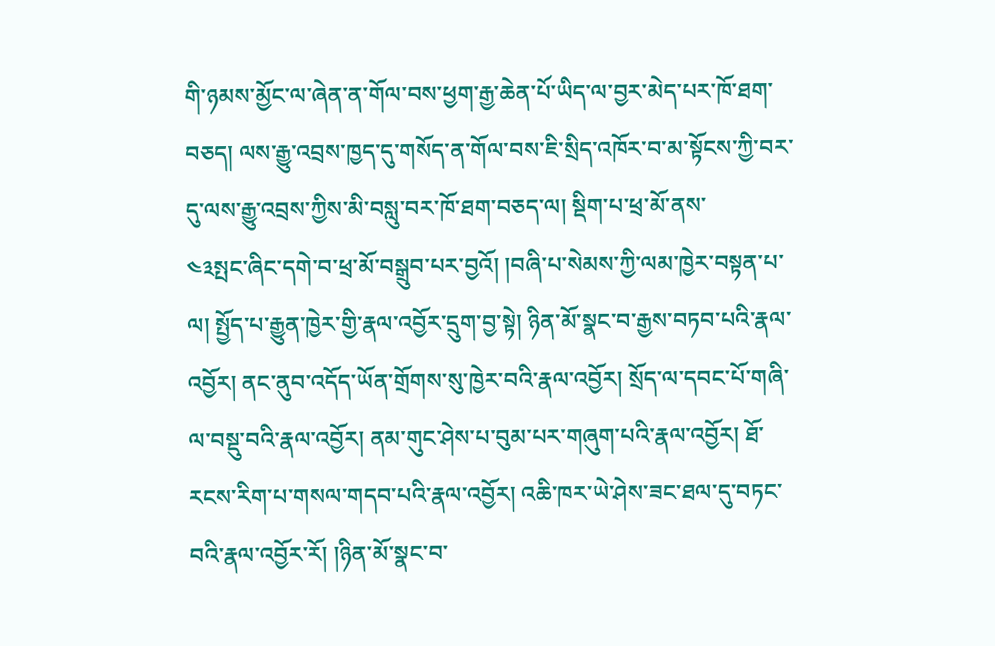གི་ཉམས་མྱོང་ལ་ཞེན་ན་གོལ་བས་ཕྱག་རྒྱ་ཆེན་པོ་ཡིད་ལ་བྱར་མེད་པར་ཁོ་ཐག་བཅད། ལས་རྒྱུ་འབྲས་ཁྱད་དུ་གསོད་ན་གོལ་བས་ཇི་སྲིད་འཁོར་བ་མ་སྟོངས་ཀྱི་བར་དུ་ལས་རྒྱུ་འབྲས་ཀྱིས་མི་བསླུ་བར་ཁོ་ཐག་བཅད་ལ། སྡིག་པ་ཕྲ་མོ་ནས་
༤༣སྤང་ཞིང་དགེ་བ་ཕྲ་མོ་བསྒྲུབ་པར་བྱའོ། །བཞི་པ་སེམས་ཀྱི་ལམ་ཁྱེར་བསྟན་པ་ལ། སྤྱོད་པ་རྒྱུན་ཁྱེར་གྱི་རྣལ་འབྱོར་དྲུག་བྱ་སྟེ། ཉིན་མོ་སྣང་བ་རྒྱས་བཏབ་པའི་རྣལ་འབྱོར། ནང་ནུབ་འདོད་ཡོན་གྲོགས་སུ་ཁྱེར་བའི་རྣལ་འབྱོར། སྲོད་ལ་དབང་པོ་གཞི་ལ་བསྡུ་བའི་རྣལ་འབྱོར། ནམ་གུང་ཤེས་པ་བུམ་པར་གཞུག་པའི་རྣལ་འབྱོར། ཐོ་རངས་རིག་པ་གསལ་གདབ་པའི་རྣལ་འབྱོར། འཆི་ཁར་ཡེ་ཤེས་ཟང་ཐལ་དུ་བཏང་བའི་རྣལ་འབྱོར་རོ། །ཉིན་མོ་སྣང་བ་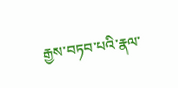རྒྱས་བཏབ་པའི་རྣལ་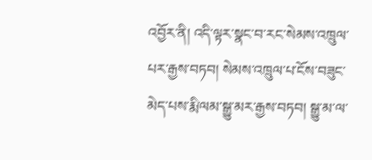འབྱོར་ནི། འདི་ལྟར་སྣང་བ་རང་སེམས་འཁྲུལ་པར་རྒྱས་བཏབ། སེམས་འཁྲུལ་པ་ངོས་བཟུང་མེད་པས་རྨི་ལམ་སྒྱུ་མར་རྒྱས་བཏབ། སྒྱུ་མ་ལ་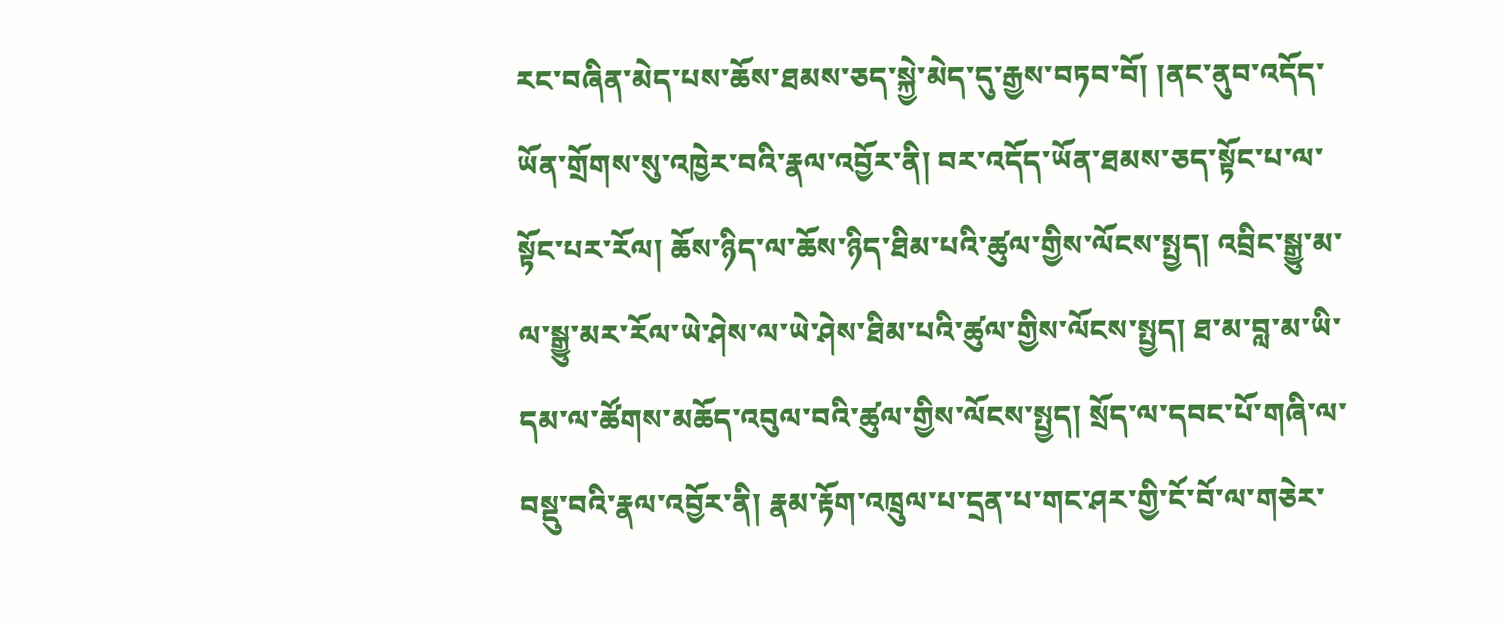རང་བཞིན་མེད་པས་ཆོས་ཐམས་ཅད་སྐྱེ་མེད་དུ་རྒྱས་བཏབ་བོ། །ནང་ནུབ་འདོད་ཡོན་གྲོགས་སུ་འཁྱེར་བའི་རྣལ་འབྱོར་ནི། བར་འདོད་ཡོན་ཐམས་ཅད་སྟོང་པ་ལ་སྟོང་པར་རོལ། ཆོས་ཉིད་ལ་ཆོས་ཉིད་ཐིམ་པའི་ཚུལ་གྱིས་ལོངས་སྤྱད། འབྲིང་སྒྱུ་མ་ལ་སྒྱུ་མར་རོལ་ཡེ་ཤེས་ལ་ཡེ་ཤེས་ཐིམ་པའི་ཚུལ་གྱིས་ལོངས་སྤྱད། ཐ་མ་བླ་མ་ཡི་དམ་ལ་ཚོགས་མཆོད་འབུལ་བའི་ཚུལ་གྱིས་ལོངས་སྤྱད། སྲོད་ལ་དབང་པོ་གཞི་ལ་བསྡུ་བའི་རྣལ་འབྱོར་ནི། རྣམ་རྟོག་འཁྲུལ་པ་དྲན་པ་གང་ཤར་གྱི་ངོ་བོ་ལ་གཅེར་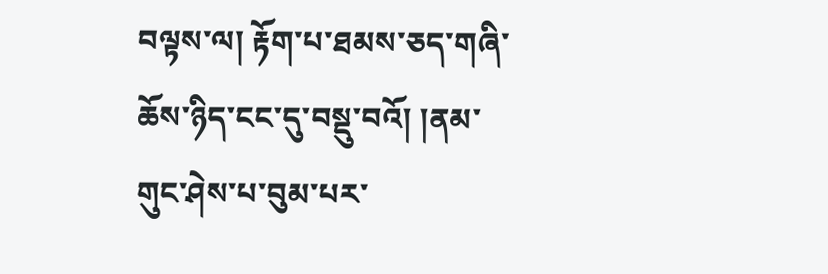བལྟས་ལ། རྟོག་པ་ཐམས་ཅད་གཞི་ཆོས་ཉིད་ངང་དུ་བསྡུ་བའོ། །ནམ་གུང་ཤེས་པ་བུམ་པར་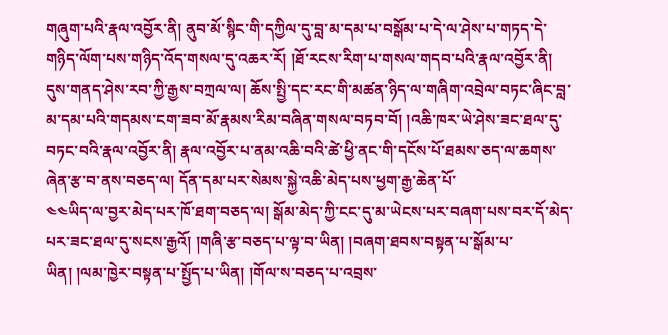གཞུག་པའི་རྣལ་འབྱོར་ནི། ནུབ་མོ་སྙིང་གི་དཀྱིལ་དུ་བླ་མ་དམ་པ་བསྒོམ་པ་དེ་ལ་ཤེས་པ་གཏད་དེ་གཉིད་ལོག་པས་གཉིད་འོད་གསལ་དུ་འཆར་རོ། །ཐོ་རངས་རིག་པ་གསལ་གདབ་པའི་རྣལ་འབྱོར་ནི། དུས་གནད་ཤེས་རབ་ཀྱི་རྒྱས་བཀྲལ་ལ། ཆོས་སྤྱི་དང་རང་གི་མཚན་ཉིད་ལ་གཞིག་འབྲེལ་བཏང་ཞིང་བླ་མ་དམ་པའི་གདམས་ངག་ཟབ་མོ་རྣམས་རིམ་བཞིན་གསལ་བཏབ་བོ། །འཆི་ཁར་ཡེ་ཤེས་ཟང་ཐལ་དུ་བཏང་བའི་རྣལ་འབྱོར་ནི། རྣལ་འབྱོར་པ་ནམ་འཆི་བའི་ཚེ་ཕྱི་ནང་གི་དངོས་པོ་ཐམས་ཅད་ལ་ཆགས་ཞེན་རྩ་བ་ནས་བཅད་ལ། དོན་དམ་པར་སེམས་སྐྱེ་འཆི་མེད་པས་ཕྱག་རྒྱ་ཆེན་པོ་
༤༤ཡིད་ལ་བྱར་མེད་པར་ཁོ་ཐག་བཅད་ལ། སྒོམ་མེད་ཀྱི་ངང་དུ་མ་ཡེངས་པར་བཞག་པས་བར་དོ་མེད་པར་ཟང་ཐལ་དུ་སངས་རྒྱའོ། །གཞི་རྩ་བཅད་པ་ལྟ་བ་ཡིན། །བཞག་ཐབས་བསྟན་པ་སྒོམ་པ་ཡིན། །ལམ་ཁྱེར་བསྟན་པ་སྤྱོད་པ་ཡིན། །གོལ་ས་བཅད་པ་འབྲས་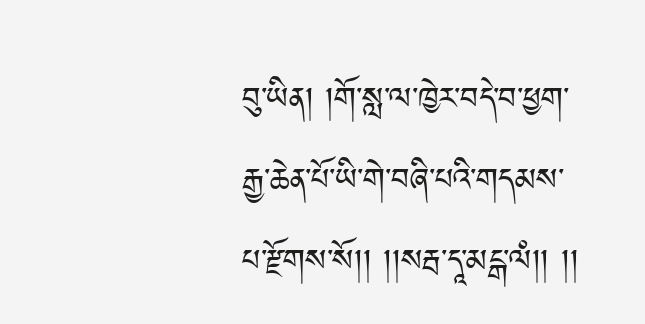བུ་ཡིན། །གོ་སླ་ལ་ཁྱེར་བདེ་བ་ཕྱག་རྒྱ་ཆེན་པོ་ཡི་གེ་བཞི་པའི་གདམས་པ་རྫོགས་སོ།། །།སརྦ་དཱ་མངྒ་ལཾ།། །།